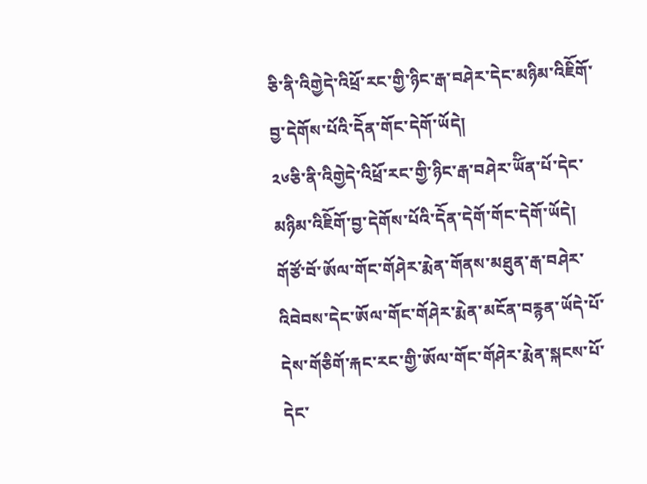ཅི་ནི་འིགྱེདེ་འིཕྲོ་རང་གྱི་ཉིང་རྒ་བཤེར་དེང་མཉིམ་འིཇིོགོ་བྱ་དེགོས་པོའི་དེོན་གོང་དེགོ་ཡོདེ།
༢༦ཅི་ནི་འིགྱེདེ་འིཕྲོ་རང་གྱི་ཉིང་རྒ་བཤེར་ཡོིན་པོ་དེང་མཉིམ་འིཇིོགོ་བྱ་དེགོས་པོའི་དེོན་དེགོ་གོང་དེགོ་ཡོདེ།
གོཙོ་བོ་ཨོལ་གོང་གོཤེར་རྨེན་གོནས་མཐུན་རྒ་བཤེར་འིབེབས་དེང་ཨོལ་གོང་གོཤེར་རྨེན་མངོན་བརྙན་ཡོདེ་པོ་དེས་གོཅིགོ་རྐང་རང་གྱི་ཨོལ་གོང་གོཤེར་རྨེན་སྐངས་པོ་དེང་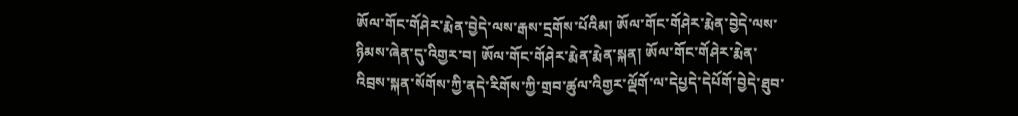ཨོལ་གོང་གོཤེར་རྨེན་བྱེདེ་ལས་རྒས་དྲགོས་པོའིམ། ཨོལ་གོང་གོཤེར་རྨེན་བྱེདེ་ལས་ཉིམས་ཞེན་དུ་འིགྱར་བ། ཨོལ་གོང་གོཤེར་རྨེན་རྨེན་སྐན། ཨོལ་གོང་གོཤེར་རྨེན་འིབྲས་སྐན་སོགོས་ཀྱི་ནདེ་རིགོས་ཀྱི་གྲབ་ཚུལ་འིགྱར་ལྡོགོ་ལ་དེཔྱདེ་དེཔོགོ་བྱེདེ་ཐུབ་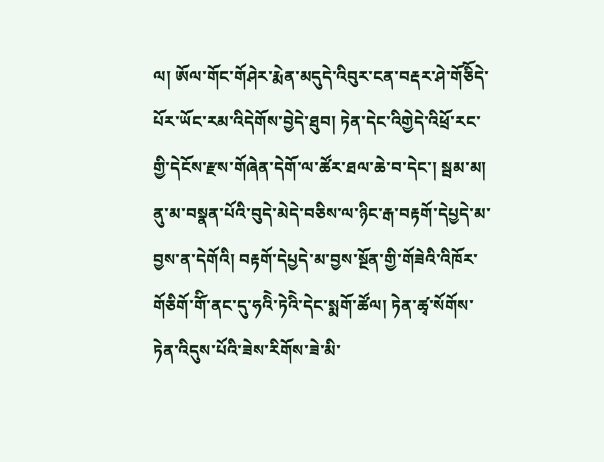ལ། ཨོལ་གོང་གོཤེར་རྨེན་མདུདེ་འིབུར་ངན་བརྡར་ཤེ་གོཅིོདེ་པོར་ཡོང་རམ་འིདེགོས་བྱེདེ་ཐུབ། ཏེན་དེང་འིགྱེདེ་འིཕྲོ་རང་གྱི་དེངོས་རྫས་གོཞེན་དེགོ་ལ་ཚོར་ཐལ་ཆེ་བ་དེང་། སྦམ་མ། ནུ་མ་བསྣན་པོའི་བུདེ་མེདེ་བཅིས་ལ་ཉིང་རྒ་བརྟགོ་དེཔྱདེ་མ་བྱས་ན་དེགོའི། བརྟགོ་དེཔྱདེ་མ་བྱས་སྔོན་གྱི་གོཟེའི་འིཁོར་གོཅིགོ་གོི་ནང་དུ་ཧའིེ་ཏེའིེ་དེང་སྨགོ་ཚོལ། ཏེན་ཚྭ་སོགོས་ཏེན་འིདུས་པོའི་ཟེས་རིགོས་ཟེ་མི་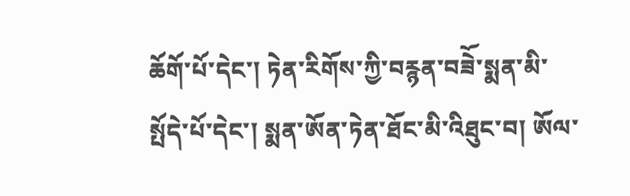ཆོགོ་པོ་དེང་། ཏེན་རིགོས་ཀྱི་བརྙན་བཟེོ་སྨན་མི་སྤོདེ་པོ་དེང་། སྨན་ཨོན་ཏེན་ཐོང་མི་འིཐུང་བ། ཨོལ་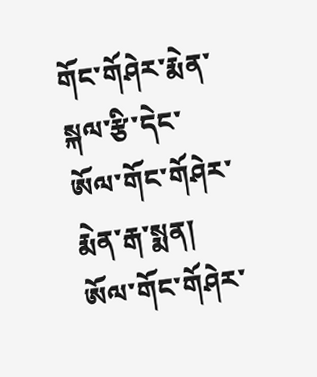གོང་གོཤེར་རྨེན་སྐལ་རྩི་དེང་ཨོལ་གོང་གོཤེར་རྨེན་རྒ་སྨན། ཨོལ་གོང་གོཤེར་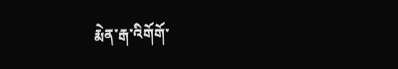རྨེན་རྒ་འིགོགོ་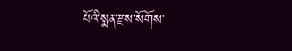པོའི་སྨན་རྫས་སོགོས་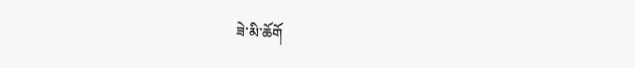ཟེ་མི་ཆོགོ